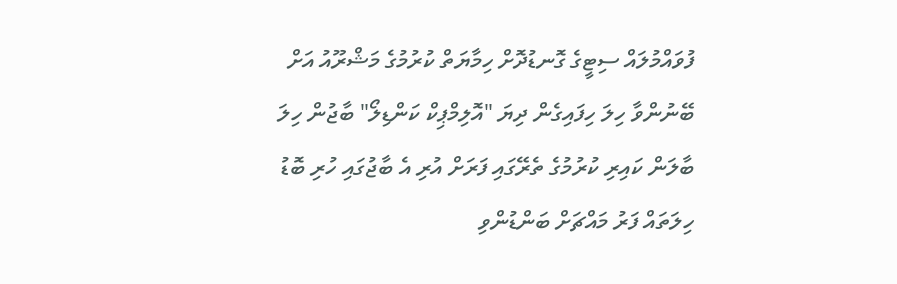ފުވައްމުލައް ސިޓީގެ ގޮނޑުދޮށް ހިމާޔަތް ކުރުމުގެ މަޝްރޫއު އަށް ބޭނުންވާ ހިލަ ހިފައިގެން ދިޔަ "އޮލިމްޕިކް ކަންޑިލޯ" ބާޖުން ހިލަ ބާލަން ކައިރި ކުރުމުގެ ތެރޭގައި ފަރަށް އުރި އެ ބާޖުގައި ހުރި ބޮޑު ހިލަތައް ފަރު މައްޗަށް ބަންޑުންވި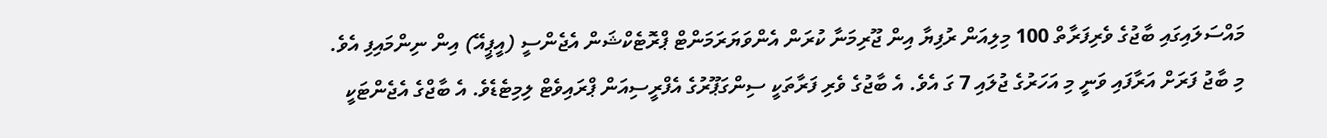މައްސަލައިގައި ބާޖުގެ ވެރިފަރާތް 100 މިލިއަން ރުފިޔާ އިން ޖޫރިމަނާ ކުރަން އެންވަޔަރަމަންޓް ޕްރޮޓެކްޝަން އެޖެންސީ (އީޕީއޭ) އިން ނިންމައިފި އެވެ.
މި ބާޖު ފަރަށް އަރާފައި ވަނީ މި އަހަރުގެ ޖުލައި 7 ގަ އެވެ. އެ ބާޖުގެ ވެރި ފަރާތަކީ ސިންގަޕޫރުގެ އެފްރީސިއަން ޕްރައިވެޓް ލިމިޓެޑެވެ. އެ ބާޖްގެ އެޖެންޓަކީ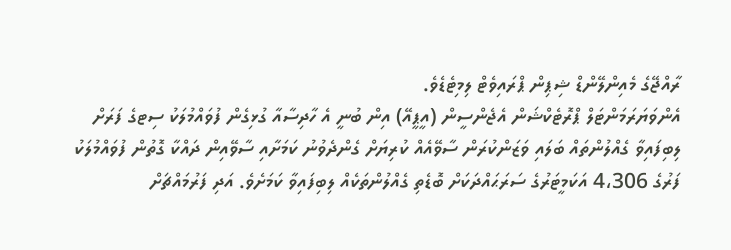ރާއްޖޭގެ މެއިންލޭންޑް ޝިޕިން ޕްރައިވެޓް ލިމިޓެޑެވެ.
އެންވަޔަރަމަންޓަލް ޕްރޮޓެކްޝަން އެޖެންސީން (އީޕީއޭ) އިން ބުނީ އެ ހާދިސާއާ ގުޅިގެން ފުވައްމުލަކު ސިޓގެ ފަރަށް ލިބިފައިވާ ގެއްލުންތައް ބަލައި ވަޒަންކުރަން ސާވޭއެއް ކުރިޔަށް ގެންދެވުނު ކަމަށާއި ސާވޭއިން ދައްކާ ގޮތުން ފުވައްމުލަކު ފަރުގެ 4،306 އަކަމީޓަރުގެ ސަރަޙައްދަކަށް ބޮޑެތި ގެއްލުންތަކެއް ލިބިފައިވާ ކަމަށެވެ. އަދި ފަރުމައްޗަށް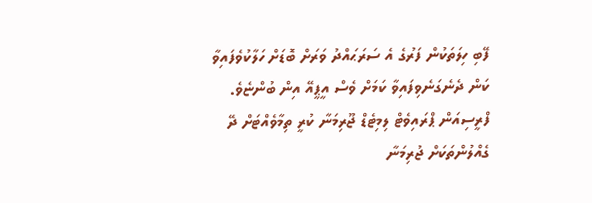ފޭބި ހިލަތަކުން ފަރުގެ އެ ސަރަޙައްދު ވަރަށް ބޮޑަށް ހަލާކުވެފައިވާ ކަން ދެނެގަނެވިފައިވާ ކަމަށް ވެސް އީޕީއޭ އިން ބުންޏެވެ.
ފްރީސިއަން ޕްރައިވެޓް ލިމިޓެޑް ޖޫރިމަނާ ކުރީ ތިމާވެއްޓަށް ދޭ ގެއްލުންތަކަށް ޖުރިމަނާ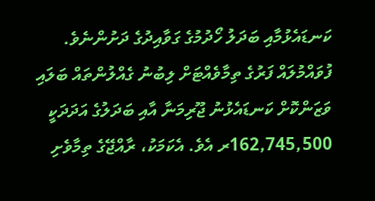ކަނޑައެޅުމާއި ބަދަލު ހޯދުމުގެ ގަވާއިދުގެ ދަށުންނެވެ. ފުވައްމުލައް ފަރުގެ ތިމާވެއްޓަށް ލިބުނު ގެއްލުންތައް ބަލައި ވަޒަންކޮށް ކަނޑައެޅުނު ޖޫރިމަނާ އާއި ބަދަލުގެ އަދަދަކީ 162,745,500ރ އެވެ. އެކަމަކު، ރާއްޖޭގެ ތިމާވެށި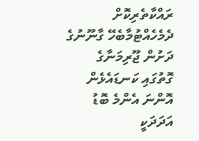ރައްކާތެރިކޮށް ދެމެހެއްޓުމާބެހޭ ގާނޫނުގެ ދަށުން ޖޫރިމަނާގެ ގޮތުގައި ކަނޑައެޅެން އޮންނަ އެންމެ ބޮޑު އަދަދަކީ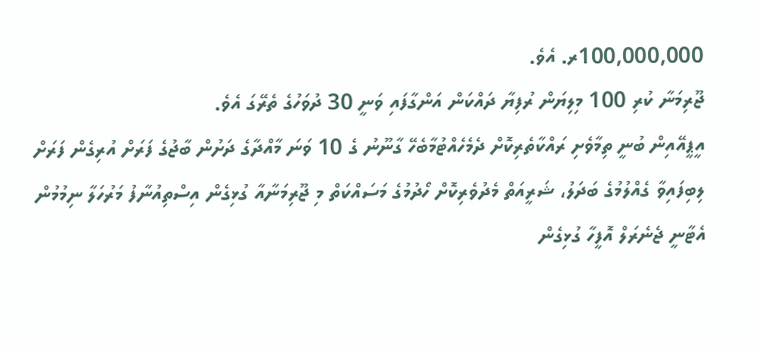100,000,000ރ. އެވެ.
ޖޫރިމަނާ ކުރި 100 މިލިޔަން ރުފިޔާ ދައްކަން އަންގާފައި ވަނީ 30 ދުވަހުގެ ތެރޭގަ އެވެ.
އީޕީއޭއިން ބުނީ ތިމާވެށި ރައްކާތެރިކޮށް ދެމެހެއްޓުމާބެހޭ ގާނޫނު ގެ 10 ވަނަ މާއްދާގެ ދަށުން ބާޖުގެ ފަރަށް އުރިގެން ފަރަށް ލިބިފައިވާ ގެއްލުމުގެ ބަދަލު، ޝަރީއަތް މެދުވެރިކޮށް ހޯދުމުގެ މަސައްކަތް މި ޖޫރިމަނާއާ ގުޅިގެން އިސްތިއުނާފު މަރުހަލާ ނިމުމުން އެޓާނީ ޖެނެރަލް އޮފީހާ ގުޅިގެން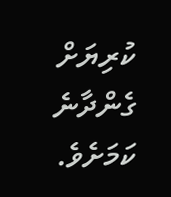ކުރިޔަށް ގެންދާނެ ކަމަށެވެ.